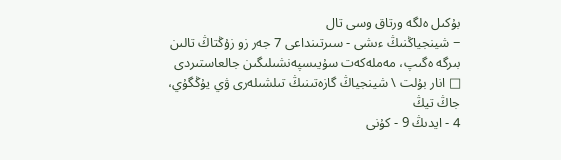بۇكىل ەلگە ورتاق وسى تال
− شينجياڭنىڭ ءىشى - سىرتىنداعى 7 جەر زو زۇڭتاڭ تالىن بىرگە ەگىپ، مەملەكەت سۇيىسپەنشىلىگىن جالعاستىردى
□ انار بۇلت \ شينجياڭ گازەتىنىڭ تىلشىلەرى ۋي يۇڭگۇي، جاڭ تيڭ
4 - ايدىڭ 9 - كۇنى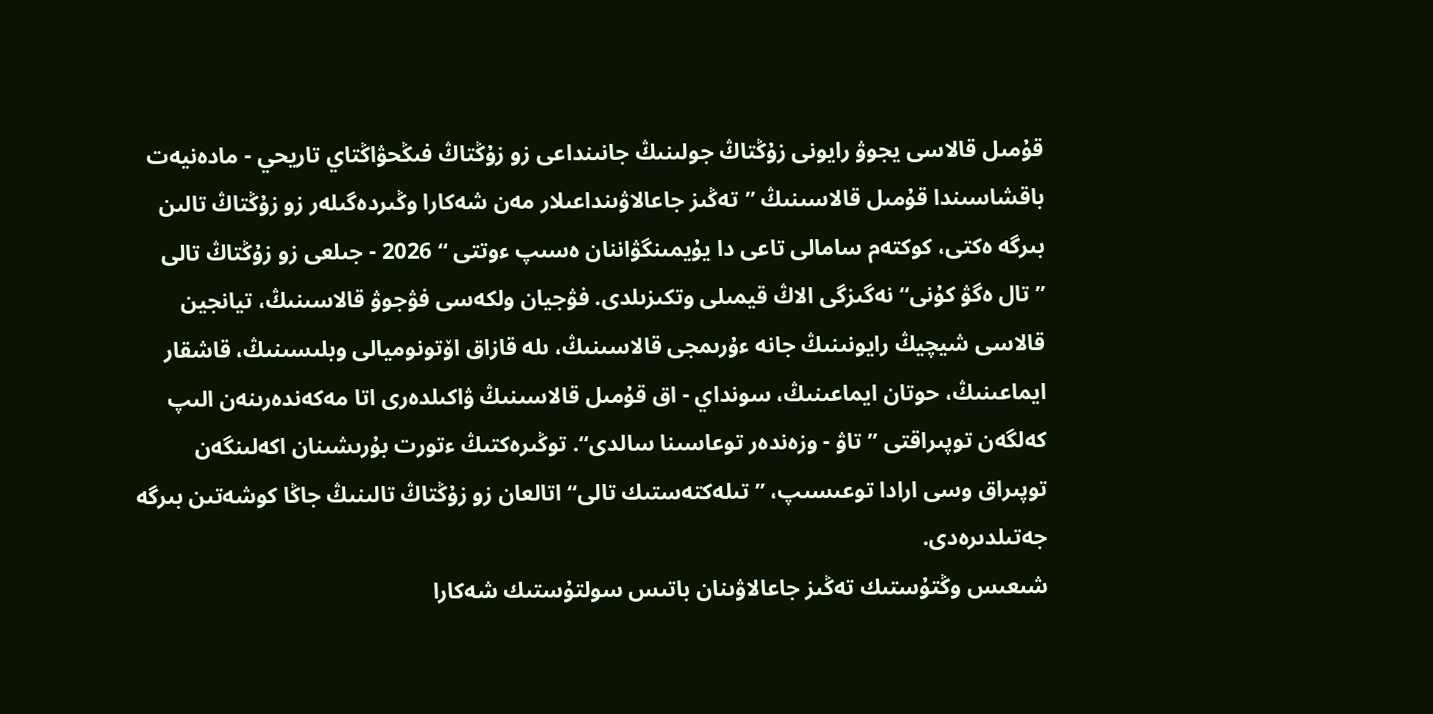قۇمىل قالاسى يجوۋ رايونى زۇڭتاڭ جولىنىڭ جانىنداعى زو زۇڭتاڭ فىڭحۋاڭتاي تاريحي - مادەنيەت باقشاسىندا قۇمىل قالاسىنىڭ ”تەڭىز جاعالاۋىنداعىلار مەن شەكارا وڭىردەگىلەر زو زۇڭتاڭ تالىن بىرگە ەكتى، كوكتەم سامالى تاعى دا يۇيمىنگۋاننان ەسىپ ءوتتى “ 2026 - جىلعى زو زۇڭتاڭ تالى ”تال ەگۋ كۇنى“ نەگىزگى الاڭ قيمىلى وتكىزىلدى. فۋجيان ولكەسى فۋجوۋ قالاسىنىڭ، تيانجين قالاسى شيچيڭ رايونىنىڭ جانە ءۇرىمجى قالاسىنىڭ، ىلە قازاق اۆتونوميالى وبلىسىنىڭ، قاشقار ايماعىنىڭ، حوتان ايماعىنىڭ، سونداي - اق قۇمىل قالاسىنىڭ ۋاكىلدەرى اتا مەكەندەرىنەن الىپ كەلگەن توپىراقتى ”تاۋ - وزەندەر توعاسىنا سالدى“. توڭىرەكتىڭ ءتورت بۇرىشىنان اكەلىنگەن توپىراق وسى ارادا توعىسىپ، ”تىلەكتەستىك تالى“ اتالعان زو زۇڭتاڭ تالىنىڭ جاڭا كوشەتىن بىرگە جەتىلدىرەدى.
شىعىس وڭتۇستىك تەڭىز جاعالاۋىنان باتىس سولتۇستىك شەكارا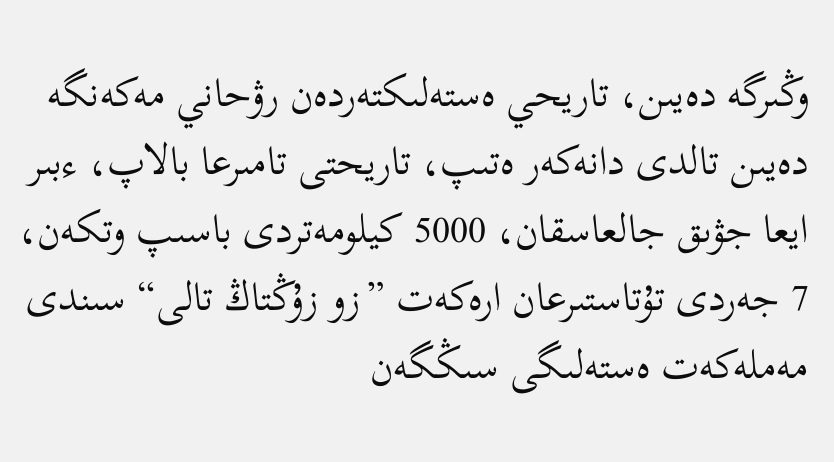وڭىرگە دەيىن، تاريحي ەستەلىكتەردەن رۋحاني مەكەنگە دەيىن تالدى دانەكەر ەتىپ، تاريحتى تامىرعا بالاپ، ءبىر ايعا جۋىق جالعاسقان، 5000 كيلومەتردى باسىپ وتكەن، 7 جەردى تۇتاستىرعان ارەكەت ”زو زۇڭتاڭ تالى“ سىندى مەملەكەت ەستەلىگى سىڭگەن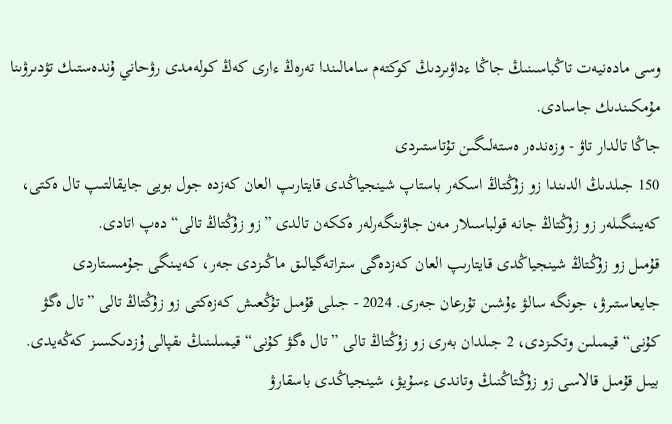وسى مادەنيەت تاڭباسىنىڭ جاڭا ءداۋىردىڭ كوكتەم سامالىندا تەرەڭ ءارى كەڭ كولەمدى رۋحاني ۇندەستىك تۋدىرۋىنا مۇمكىندىك جاسادى.
جاڭا تالدار تاۋ - وزەندەر ەستەلىگىن تۇتاستىردى
150 جىلدىڭ الدىندا زو زۇڭتاڭ اسكەر باستاپ شينجياڭدى قايتارىپ العان كەزدە جول بويى جايقالتىپ تال ەكتى، كەيىنگىلەر زو زۇڭتاڭ جانە قولباسىلار مەن جاۋىنگەرلەر ەككەن تالدى ”زو زۇڭتاڭ تالى“ دەپ اتادى.
قۇمىل زو زۇڭتاڭ شينجياڭدى قايتارىپ العان كەزدەگى ستراتەگيالىق ماڭىزدى جەر، كەيىنگى جۇمىستاردى جايعاستىرۋ، جونگە سالۋ ءۇشىن تۇرعان جەرى. 2024 - جىلى قۇمىل تۇڭعىش كەزەكتى زو زۇڭتاڭ تالى ”تال ەگۋ كۇنى“ قيمىلىن وتكىزدى، 2 جىلدان بەرى زو زۇڭتاڭ تالى ”تال ەگۋ كۇنى“ قيمىلىنىڭ ىقپالى ۇزدىكسىز كەڭەيدى.
بيىل قۇمىل قالاسى زو زۇڭتاڭنىڭ وتاندى ءسۇيۋ، شينجياڭدى باسقارۋ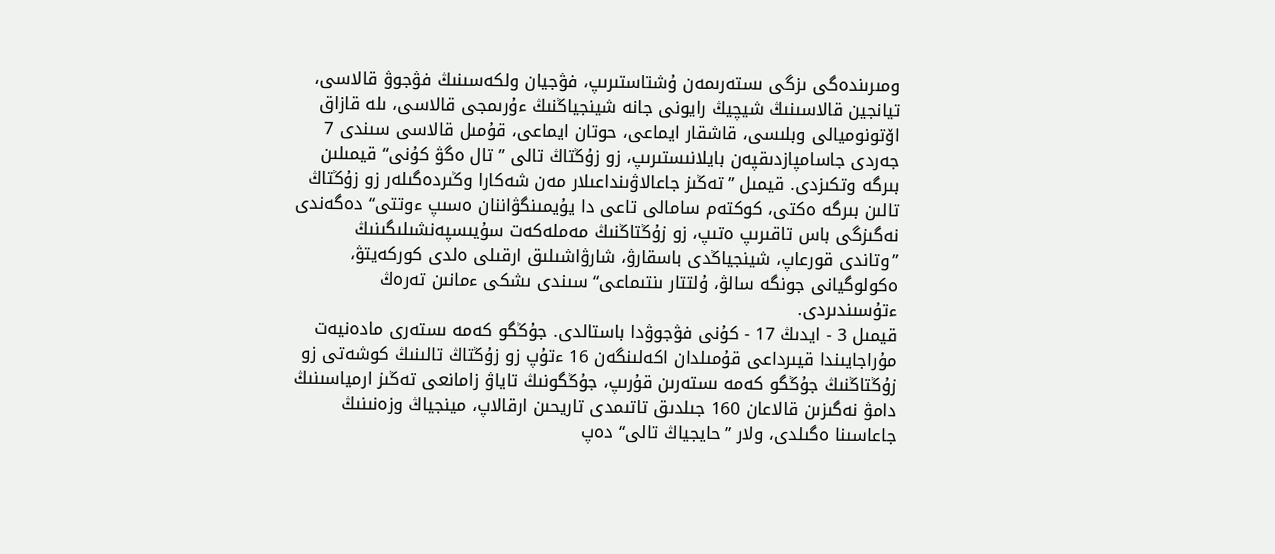ومىرىندەگى ىزگى ىستەرىمەن ۇشتاستىرىپ، فۋجيان ولكەسىنىڭ فۋجوۋ قالاسى، تيانجين قالاسىنىڭ شيچيڭ رايونى جانە شينجياڭنىڭ ءۇرىمجى قالاسى، ىلە قازاق اۆتونوميالى وبلىسى، قاشقار ايماعى، حوتان ايماعى، قۇمىل قالاسى سىندى 7 جەردى جاسامپازدىقپەن بايلانىستىرىپ، زو زۇڭتاڭ تالى ”تال ەگۋ كۇنى“ قيمىلىن بىرگە وتكىزدى. قيمىل ”تەڭىز جاعالاۋىنداعىلار مەن شەكارا وڭىردەگىلەر زو زۇڭتاڭ تالىن بىرگە ەكتى، كوكتەم سامالى تاعى دا يۇيمىنگۋاننان ەسىپ ءوتتى“ دەگەندى نەگىزگى باس تاقىرىپ ەتىپ، زو زۇڭتاڭنىڭ مەملەكەت سۇيىسپەنشىلىگىنىڭ ”وتاندى قورعاپ، شينجياڭدى باسقارۋ، شارۋاشىلىق ارقىلى ەلدى كوركەيتۋ، ەكولوگيانى جونگە سالۋ، ۇلتتار ىنتىماعى“ سىندى ىشكى ءمانىن تەرەڭ ءتۇسىندىردى.
قيمىل 3 - ايدىڭ 17 - كۇنى فۋجوۋدا باستالدى. جۇڭگو كەمە ىستەرى مادەنيەت مۇراجايىندا قيىرداعى قۇمىلدان اكەلىنگەن 16 ءتۇپ زو زۇڭتاڭ تالىنىڭ كوشەتى زو زۇڭتاڭنىڭ جۇڭگو كەمە ىستەرىن قۇرىپ، جۇڭگونىڭ تاياۋ زامانعى تەڭىز ارمياسىنىڭ دامۋ نەگىزىن قالاعان 160 جىلدىق تاتىمدى تاريحىن ارقالاپ، مينجياڭ وزەنىنىڭ جاعاسىنا ەگىلدى، ولار ”حايجياڭ تالى“ دەپ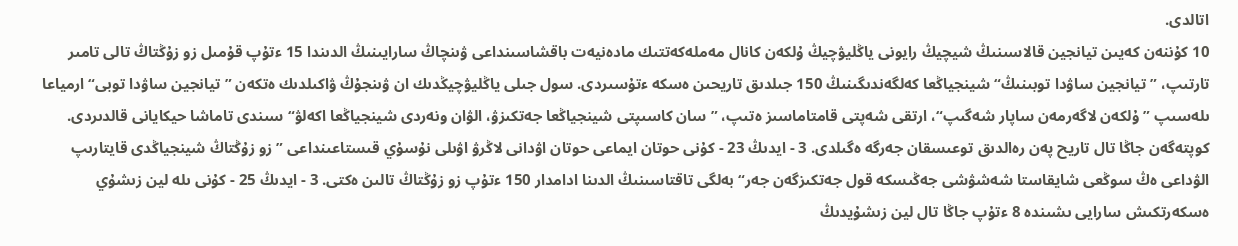اتالدى.
10 كۇننەن كەيىن تيانجين قالاسىنىڭ شيچيڭ رايونى ياڭليۋچيڭ ۇلكەن كانال مەملەكەتتىك مادەنيەت باقشاسىنداعى ۋىنچاڭ سارايىنىڭ الدىندا 15 ءتۇپ قۇمىل زو زۇڭتاڭ تالى تامىر تارتىپ، ”تيانجين ساۋدا توبىنىڭ“ شينجياڭعا كەلگەندىگىنىڭ 150 جىلدىق تاريحىن ەسكە ءتۇسىردى. سول جىلى ياڭليۋچيڭدىك ان ۋىنجۇڭ ۋاكىلدىك ەتكەن ”تيانجين ساۋدا توبى“ ارمياعا ىلەسىپ ”ۇلكەن لاگەرمەن ساپار شەگىپ“، ارتقى شەپتى قامتاماسىز ەتىپ، ”سان كاسىپتى شينجياڭعا جەتكىزۋ، الۋان ونەردى شينجياڭعا اكەلۋ“ سىندى تاماشا حيكايانى قالدىردى.
كوپتەگەن جاڭا تال تاريح پەن رەالدىق توعىسقان جەرگە ەگىلدى. 3 - ايدىڭ 23 - كۇنى حوتان ايماعى حوتان اۋدانى لاڭرۋ اۋىلى نۇسۇي قىستاعىنداعى ”زو زۇڭتاڭ شينجياڭدى قايتارىپ الۋداعى ەڭ سوڭعى شايقاستا شەشۋشى جەڭىسكە قول جەتكىزگەن جەر“ بەلگى تاقتاسىنىڭ الدىنا ادامدار 150 ءتۇپ زو زۇڭتاڭ تالىن ەكتى. 3 - ايدىڭ 25 - كۇنى ىلە لين زىشۇي ەسكەرتكىش سارايى ىشىندە 8 ءتۇپ جاڭا تال لين زىشۇيدىڭ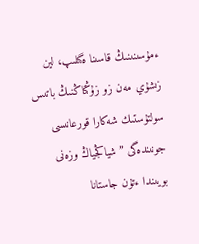ءمۇسىنىنىڭ قاسىنا ەگىلىپ، لين زىشۇي مەن زو زۇڭتاڭنىڭ باتىس سولتۇستىك شەكارا قورعانىسى جونىندەگى ”شياڭجياڭ وزەنى بويىندا ءتۇن جاستانا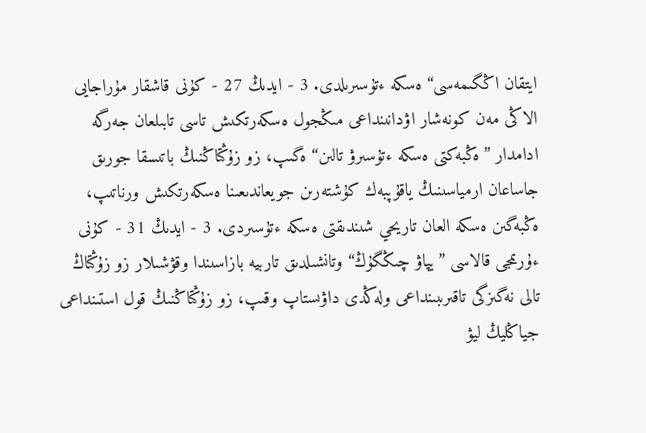ايتقان اڭگىمەسى“ ەسكە ءتۇسىرىلدى. 3 - ايدىڭ 27 - كۇنى قاشقار مۇراجايى الاڭى مەن كونەشار اۋدانىنداعى مىڭجول ەسكەرتكىش تاسى تابىلعان جەرگە ادامدار ”ەڭبەكتى ەسكە ءتۇسىرۋ تالىن“ ەگىپ، زو زۇڭتاڭنىڭ باتىسقا جورىق جاساعان ارمياسىنىڭ ياقۇپبەك كۇشتەرىن جويعاندىعىنا ەسكەرتكىش ورناتىپ، ەڭبەگىن ەسكە العان تاريحي شىندىقتى ەسكە ءتۇسىردى. 3 - ايدىڭ 31 - كۇنى ءۇرىمجى قالاسى ”يپاۋ چىڭگۇڭ“ وتانشىلدىق تاربيە بازاسىندا وقۋشىلار زو زۇڭتاڭ تالى نەگىزگى تاقىرىبىنداعى ولەڭدى داۋىستاپ وقىپ، زو زۇڭتاڭنىڭ قول استىنداعى جياڭليڭ ليۋ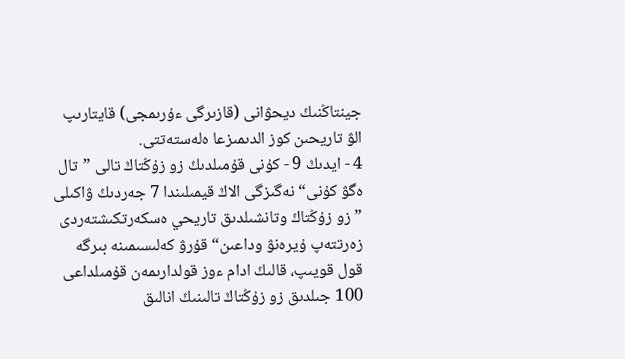جينتاڭنىڭ ديحۋانى (قازىرگى ءۇرىمجى) قايتارىپ الۋ تاريحىن كوز الدىمىزعا ەلەستەتتى.
4 - ايدىڭ 9 - كۇنى قۇمىلدىڭ زو زۇڭتاڭ تالى ”تال ەگۋ كۇنى“ نەگىزگى الاڭ قيمىلىندا 7 جەردىڭ ۋاكىلى ”زو زۇڭتاڭ وتانشىلدىق تاريحي ەسكەرتكىشتەردى زەرتتەپ ۇيرەنۋ وداعىن“ قۇرۋ كەلىسىمىنە بىرگە قول قويىپ، قالىڭ ادام ءوز قولدارىمەن قۇمىلداعى 100 جىلدىق زو زۇڭتاڭ تالىنىڭ انالىق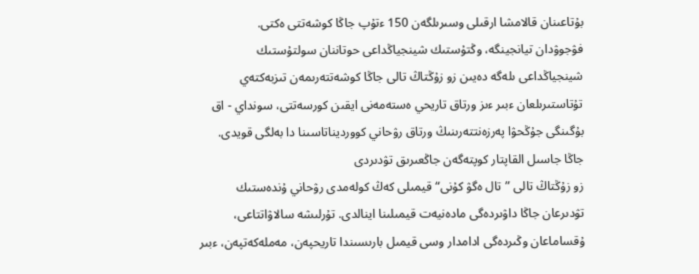بۇتاعىنان قالامشا ارقىلى وسىرىلگەن 150 ءتۇپ جاڭا كوشەتتى ەكتى.
فۋجوۋدان تيانجينگە، وڭتۇستىك شينجياڭداعى حوتاننان سولتۇستىك شينجياڭداعى ىلەگە دەيىن زو زۇڭتاڭ تالى جاڭا كوشەتتەرىمەن تىزبەكتەي تۇتاستىرىلعان ءبىر ءىز ورتاق تاريحي ەستەمەنى ايقىن كورسەتتى، سونداي - اق بۇگىنگى جۇڭحۋا پەرزەنتتەرىنىڭ ورتاق رۋحاني كوورديناتاسىنا دا بەلگى قويدى.
جاڭا جاسىل القاپتار كوپتەگەن جاڭعىرىق تۋدىردى
زو زۇڭتاڭ تالى ”تال ەگۋ كۇنى“ قيمىلى كەڭ كولەمدى رۋحاني ۇندەستىك تۋدىرعان جاڭا داۋىردەگى مادەنيەت قيمىلىنا اينالدى. تۇرلىشە سالاۋاتتاعى، ۇقساماعان وڭىردەگى ادامدار وسى قيمىل بارىسىندا تاريحپەن، مەملەكەتپەن، ءبىر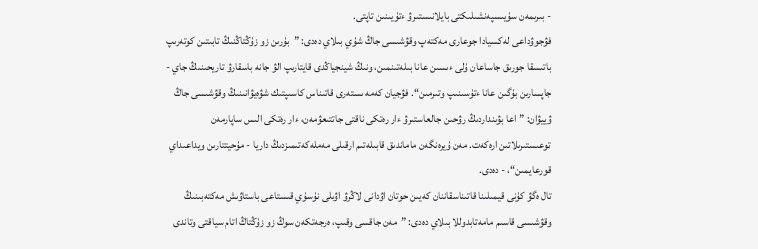- بىرىمەن سۇيىسپەنشىلىكتى بايلانىستىرۋ ءتۇيىنىن تاپتى.
فۋجوۋداعى لەكسيادا جوعارى مەكتەپ وقۋشىسى جاڭ شۇي بىلاي دەدى: ”بۇرىن زو زۇڭتاڭنىڭ تابىتىن كوتەرىپ باتىسقا جورىق جاساعان ۇلى ءىسىن عانا بىلەتىنمىن، ونىڭ شينجياڭدى قايتارىپ الۋ جانە باسقارۋ تاريحىنىڭ جاي - جاپسارىن بۇگىن عانا ءتۇسىنىپ وتىرمىن“. فۋجيان كەمە ىستەرى قاتىناس كاسىپتىك شۋەيۋانىنىڭ وقۋشىسى جاڭ ۋييۋان: ”اعا بۋىنداردىڭ رۋحىن جالعاستىرۋ ءار رەتكى ناقتى جاتتىعۋمەن، ءار رەتكى الىس ساپارمەن توعىستىرىلاتىن ارەكەت. مەن ۇيرەنگەن ماماندىق قابىلەتىم ارقىلى مەملەكەتىمىزدىڭ داريا - مۇحيتتارىن ويداعىداي قورعايمىن“، - دەدى.
تال ەگۋ كۇنى قيمىلىنا قاتىناسقاننان كەيىن حوتان اۋدانى لاڭرۋ اۋىلى نۇسۇي قىستاعى باستاۋىش مەكتەبىنىڭ وقۋشىسى قاسىم مامەتابدوللا بىلاي دەدى: ”مەن جاقسى وقىپ، ەرجەتكەن سوڭ زو زۇڭتاڭ اتام سياقتى وتاندى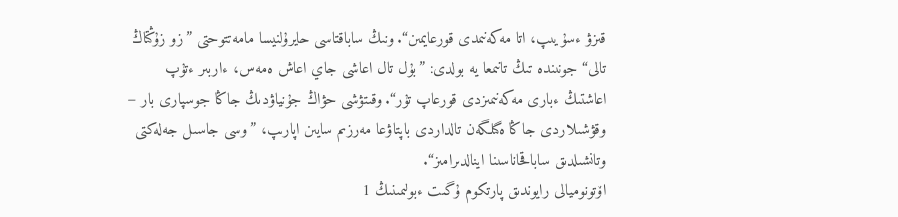قىزۋ ءسۇيىپ، اتا مەكەنىمدى قورعايمىن“. ونىڭ ساباقتاسى حايرۇلنيسا مامەتتوحتى ”زو زۇڭتاڭ تالى“ جونىندە تىڭ تانىمعا يە بولدى: ”بۇل تال اعاشى جاي اعاش ەمەس، ءاربىر ءتۇپ اعاشتىڭ ءبارى مەكەنىمىزدى قورعاپ تۇر“. وقىتۋشى حۋاڭ جۇنياۋدىڭ جاڭا جوسپارى بار − وقۋشىلاردى جاڭا ەگىلگەن تالداردى باپتاۋعا مەرزىم سايىن اپارىپ، ”وسى جاسىل جەلەكتى وتانشىلدىق ساباقحاناسىنا اينالدىرامىز“.
اۆتونوميالى رايوندىق پارتكوم ۇگىت ءبولىمىنىڭ 1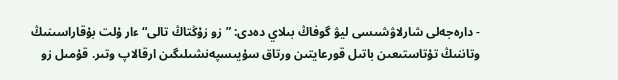- دارەجەلى شارلاۋشىسى ليۋ گوفاڭ بىلاي دەدى: ”زو زۇڭتاڭ تالى“ ءار ۇلت بۇقاراسىنىڭ وتاننىڭ تۇتاستىعىن باتىل قورعايتىن ورتاق سۇيىسپەنشىلىگىن ارقالاپ وتىر. قۇمىل زو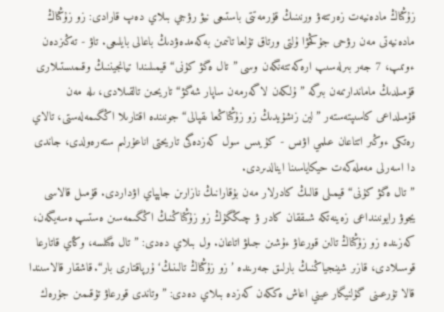زۇڭتاڭ مادەنيەت زەرتتەۋ ورنىنىڭ قۇرمەتتى باستىعى نيۋ رۋجي بىلاي دەپ قارادى: زو زۇڭتاڭ مادەنيەتى مەن رۋحى جۇڭحۋا ۇلتى ورتاق تۇلعا تانىمىن بەكەمدەۋدىڭ باعالى بايلىعى. تاۋ - تەڭىزدەن ءوتىپ، 7 جەر بىرلەسىپ ارەكەتتەنگەن وسى ”تال ەگۋ كۇنى“ قيمىلىندا تيانجيننىڭ وقىمىستىلارى قۇمىلدىڭ ماماندارىمەن بىرگە ”ۇلكەن لاگەرمەن ساپار شەگۋ“ تاريحىن تالقىلادى، ىلە مەن قۇمىلداعى كاسىپتەستەر ”لين زىشۇيدىڭ زو زۇڭتاڭعا ىقپالى“ جونىندە اقتارىلا اڭگىمەلەستى، تالاي رەتكى ءوڭىر اتتاعان عىلمي اۋىس - كۇيىس سول كەزدەگى تاريحتى اناعۇرلىم ستەرەولدى، جاندى دا اسەرلى مەملەكەت حيكاياسىنا اينالدىردى.
”تال ەگۋ كۇنى“ قيمىلى قالىڭ كادرلار مەن بۇقارانىڭ نازارىن جاپپاي اۋداردى. قۇمىل قالاسى يجوۋ رايونىنداعى زەينەتكە شىققان كادر ۋ چىڭگۇڭ زو زۇڭتاڭنىڭ اڭگىمەسىن ەستىپ ەسەيگەن، كەزىندە زو زۇڭتاڭ تالىن قورعاۋ ءۇشىن جىلۋ اتاعان. ول بىلاي دەدى: ”تال ەگىلسە، وڭاي قاتارعا قوسىلادى، قازىر شينجياڭنىڭ بارلىق جەرىندە ’زو زۇڭتاڭ تالىنىڭ‘ ۇرپاقتارى بار“. قاشقار قالاسىندا قالا تۇرعىنى گۇلنيگار عيني اعاش ەككەن كەزدە بىلاي دەدى: ”وتاندى قورعاۋ تۇقىمىن جۇرەك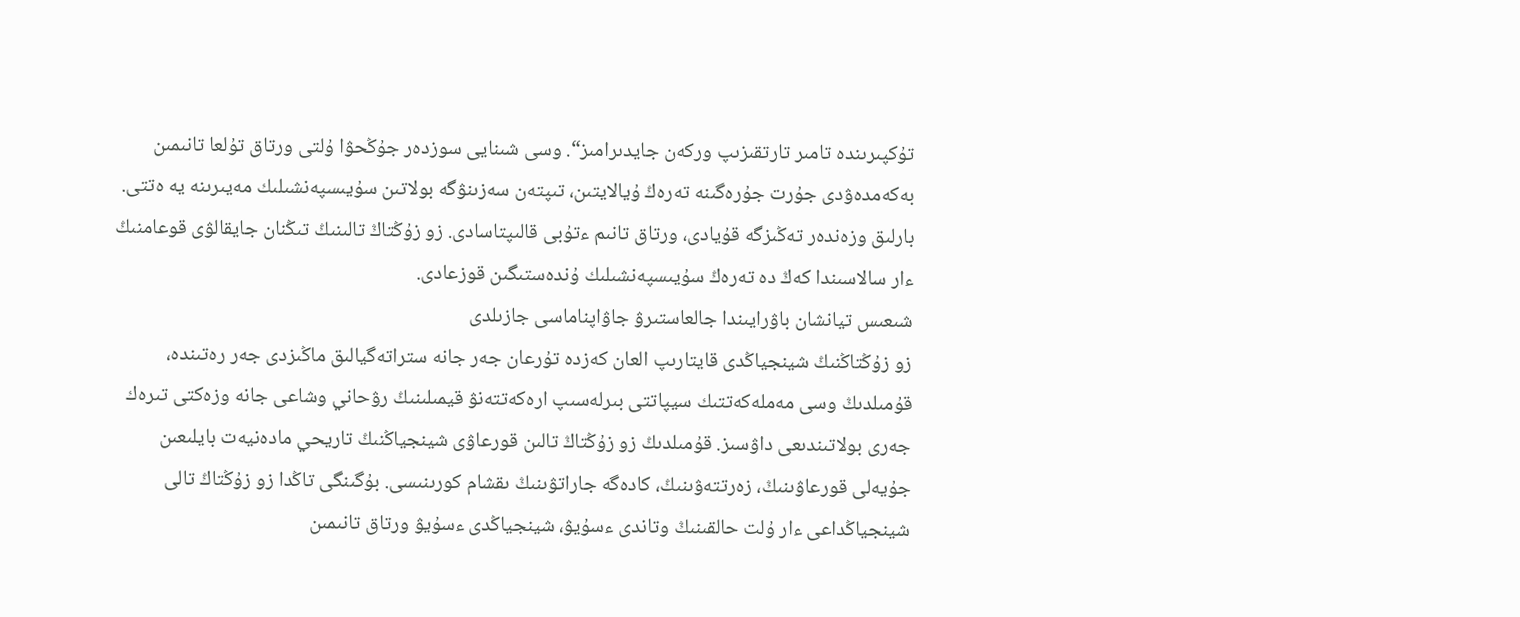تۇكپىرىندە تامىر تارتقىزىپ وركەن جايدىرامىز“. وسى شىنايى سوزدەر جۇڭحۋا ۇلتى ورتاق تۇلعا تانىمىن بەكەمدەۋدى جۇرت جۇرەگىنە تەرەڭ ۇيالايتىن، تىپتەن سەزىنۋگە بولاتىن سۇيىسپەنشىلىك مەيىرىنە يە ەتتى.
بارلىق وزەندەر تەڭىزگە قۇيادى، ورتاق تانىم ءتۇبى قالىپتاسادى. زو زۇڭتاڭ تالىنىڭ تىڭنان جايقالۋى قوعامنىڭ ءار سالاسىندا كەڭ دە تەرەڭ سۇيىسپەنشىلىك ۇندەستىگىن قوزعادى.
شىعىس تيانشان باۋرايىندا جالعاستىرۋ جاۋاپناماسى جازىلدى
زو زۇڭتاڭنىڭ شينجياڭدى قايتارىپ العان كەزدە تۇرعان جەر جانە ستراتەگيالىق ماڭىزدى جەر رەتىندە، قۇمىلدىڭ وسى مەملەكەتتىك سيپاتتى بىرلەسىپ ارەكەتتەنۋ قيمىلىنىڭ رۋحاني وشاعى جانە وزەكتى تىرەك جەرى بولاتىندىعى داۋسىز. قۇمىلدىڭ زو زۇڭتاڭ تالىن قورعاۋى شينجياڭنىڭ تاريحي مادەنيەت بايلىعىن جۇيەلى قورعاۋىنىڭ، زەرتتەۋىنىڭ، كادەگە جاراتۋىنىڭ ىقشام كورىنىسى. بۇگىنگى تاڭدا زو زۇڭتاڭ تالى شينجياڭداعى ءار ۇلت حالقىنىڭ وتاندى ءسۇيۋ، شينجياڭدى ءسۇيۋ ورتاق تانىمىن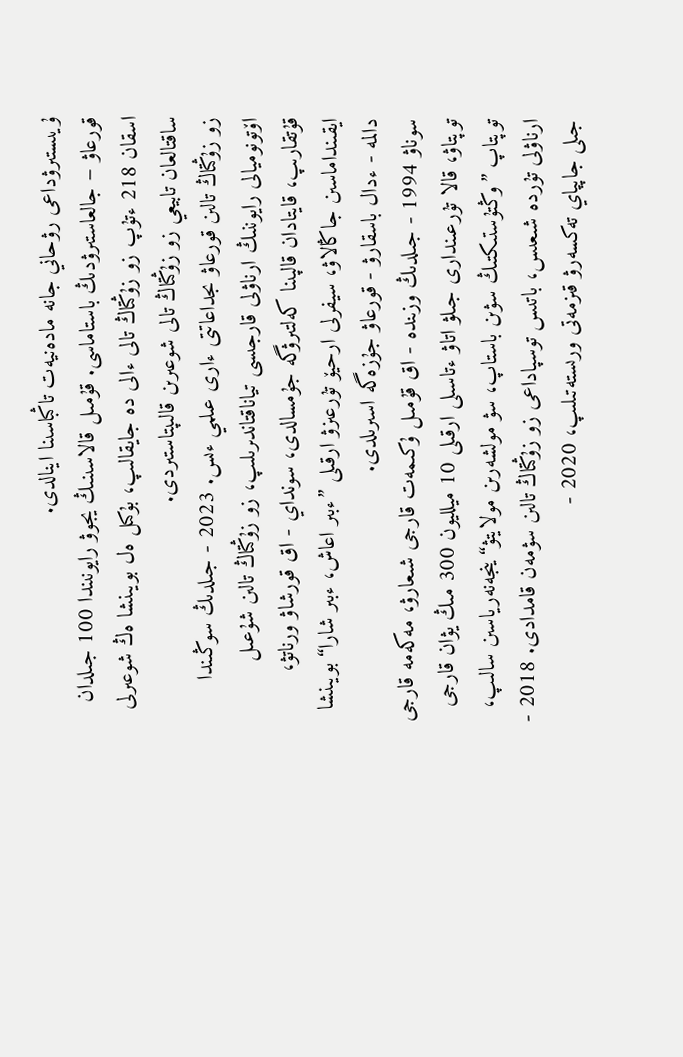ۇيىستىرۋداعى رۋحاني جانە مادەنيەت تاڭباسىنا اينالدى.
قورعاۋ − جالعاستىرۋدىڭ باستاماسى. قۇمىل قالاسىنىڭ يجوۋ رايونىندا 100 جىلدان اسقان 218 ءتۇپ زو زۇڭتاڭ تالى ءالى دە جايقالىپ، بۇكىل ەل بويىنشا ەڭ شوعىرلى ساقتالعان تابيعي زو زۇڭتاڭ تالى شوعىرىن قالىپتاستىردى.
زو زۇڭتاڭ تالىن قورعاۋ ىجداعاتتى ءارى عىلمي ءىس. 2023 - جىلدىڭ سوڭىندا اۆتونوميالى رايوننىڭ ارناۋلى قارجىسى تياناقتاندىرىلىپ، زو زۇڭتاڭ تالىن شۇعىل قۇتقارىپ، قايتادان قالپىنا كەلتىرۋگە جۇمسالدى، سونداي - اق قورشاۋ ورناتۋ، ايقىنداماسىن جاڭالاۋ، سيفرلى ارحيۆ تۇرعىزۋ ارقىلى ”ءبىر اعاش، ءبىر شارا“ بويىنشا دالمە - ءدال باسقارۋ - قورعاۋ جۇزەگە اسىرىلدى.
سوناۋ 1994 - جىلدىڭ وزىندە - اق قۇمىل ۇكىمەت قارجى شىعارۋ، مەكەمە قارجى توپتاۋ، قالا تۇرعىندارى جىلۋ اتاۋ ءتاسىلى ارقىلى 10 ميلليون 300 مىڭ يۋان قارجى توپتاپ ”وڭتۇستىكتىڭ سۋىن باستاپ، سۋ مولشەرىن مولايتۋ“ ينجەنەرياسىن سالىپ، ارناۋلى تۇردە شىعىس، باتىس توسپاداعى زو زۇڭتاڭ تالىن سۋمەن قامدادى. 2018 - جىلى جاپپاي تەكسەرۋ قىزمەتى ورىستەتىلىپ، 2020 -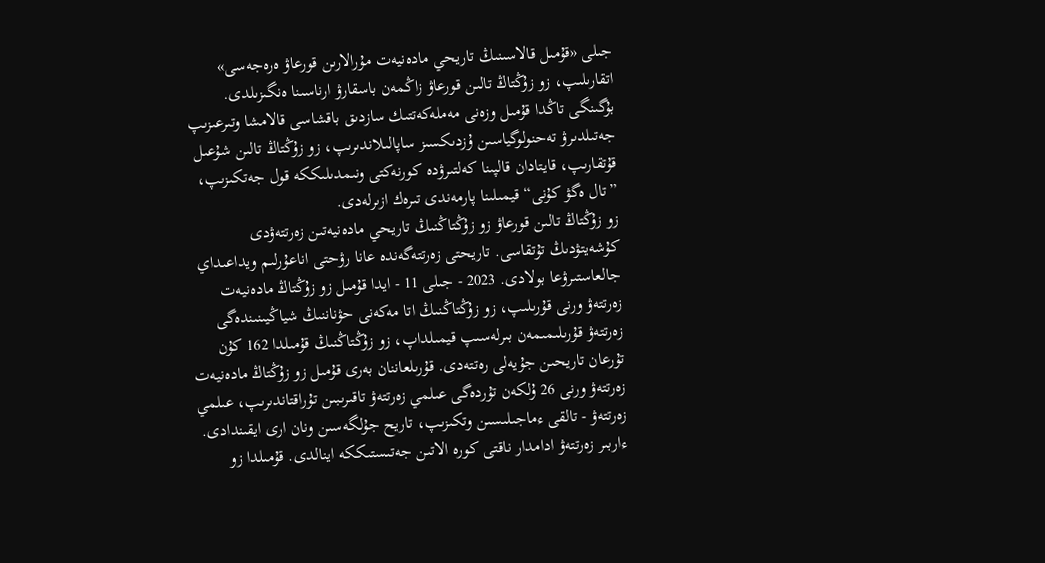جىلى «قۇمىل قالاسىنىڭ تاريحي مادەنيەت مۇرالارىن قورعاۋ ەرەجەسى» اتقارىلىپ، زو زۇڭتاڭ تالىن قورعاۋ زاڭمەن باسقارۋ ارناسىنا ەنگىزىلدى. بۇگىنگى تاڭدا قۇمىل وزەنى مەملەكەتتىك سازدىق باقشاسى قالامشا وتىرعىزىپ جەتىلدىرۋ تەحنولوگياسىن ۇزدىكسىز ساپالىلاندىرىپ، زو زۇڭتاڭ تالىن شۇعىل قۇتقارىپ، قايتادان قالپىنا كەلتىرۋدە كورنەكتى ونىمدىلىككە قول جەتكىزىپ، ”تال ەگۋ كۇنى“ قيمىلىنا پارمەندى تىرەك ازىرلەدى.
زو زۇڭتاڭ تالىن قورعاۋ زو زۇڭتاڭنىڭ تاريحي مادەنيەتىن زەرتتەۋدى كۇشەيتۋدىڭ تۇتقاسى. تاريحتى زەرتتەگەندە عانا رۋحتى اناعۇرلىم ويداعىداي جالعاستىرۋعا بولادى. 2023 - جىلى 11 - ايدا قۇمىل زو زۇڭتاڭ مادەنيەت زەرتتەۋ ورنى قۇرىلىپ، زو زۇڭتاڭنىڭ اتا مەكەنى حۋناننىڭ شياڭيىنىندەگى زەرتتەۋ قۇرىلىمىمەن بىرلەسىپ قيمىلداپ، زو زۇڭتاڭنىڭ قۇمىلدا 162 كۇن تۇرعان تاريحىن جۇيەلى رەتتەدى. قۇرىلعاننان بەرى قۇمىل زو زۇڭتاڭ مادەنيەت زەرتتەۋ ورنى 26 ۇلكەن تۇردەگى عىلمي زەرتتەۋ تاقىرىبىن تۇراقتاندىرىپ، عىلمي زەرتتەۋ - تالقى ءماجىلىسىن وتكىزىپ، تاريح جۇلگەسىن ونان ارى ايقىندادى.
ءاربىر زەرتتەۋ ادامدار ناقتى كورە الاتىن جەتىستىككە اينالدى. قۇمىلدا زو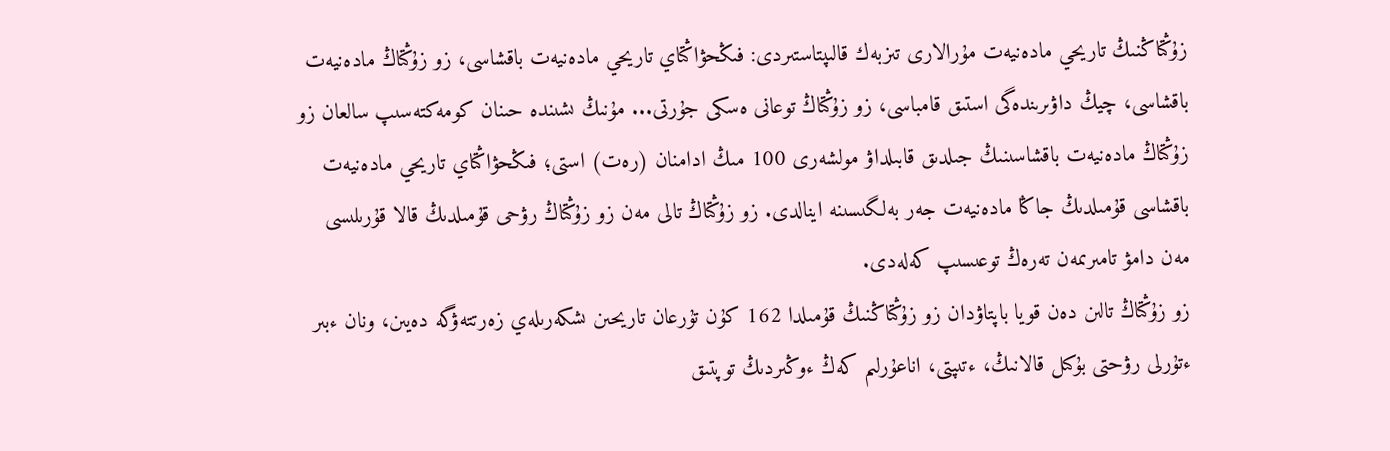زۇڭتاڭنىڭ تاريحي مادەنيەت مۇرالارى تىزبەك قالىپتاستىردى: فىڭحۋاڭتاي تاريحي مادەنيەت باقشاسى، زو زۇڭتاڭ مادەنيەت باقشاسى، چيڭ داۋىرىندەگى استىق قامباسى، زو زۇڭتاڭ توعانى ەسكى جۇرتى... مۇنىڭ ىشىندە حىنان كومەكتەسىپ سالعان زو زۇڭتاڭ مادەنيەت باقشاسىنىڭ جىلدىق قابىلداۋ مولشەرى 100 مىڭ ادامنان (رەت) استى؛ فىڭحۋاڭتاي تاريحي مادەنيەت باقشاسى قۇمىلدىڭ جاڭا مادەنيەت جەر بەلگىسىنە اينالدى. زو زۇڭتاڭ تالى مەن زو زۇڭتاڭ رۋحى قۇمىلدىڭ قالا قۇرىلىسى مەن دامۋ تامىرىمەن تەرەڭ توعىسىپ كەلەدى.
زو زۇڭتاڭ تالىن دەن قويا باپتاۋدان زو زۇڭتاڭنىڭ قۇمىلدا 162 كۇن تۇرعان تاريحىن ىشكەرىلەي زەرتتەۋگە دەيىن، ونان ءبىر ءتۇرلى رۋحتى بۇكىل قالانىڭ، ءتىپتى، اناعۇرلىم كەڭ ءوڭىردىڭ توپتىق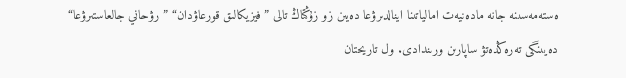ەستەمەسىنە جانە مادەنيەت امالياتىنا اينالدىرۋعا دەيىن زو زۇڭتاڭ تالى ”فيزيكالىق قورعاۋدان“ ”رۋحاني جالعاستىرۋعا“ دەيىنگى تەرەڭدەتۋ ساپارىن ورىندادى. ول تاريحتان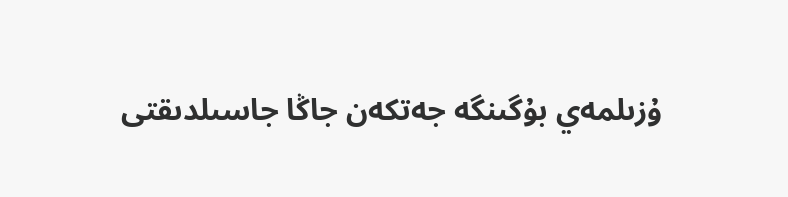ۇزىلمەي بۇگىنگە جەتكەن جاڭا جاسىلدىقتى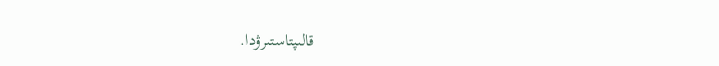قالىپتاستىرۋدا.